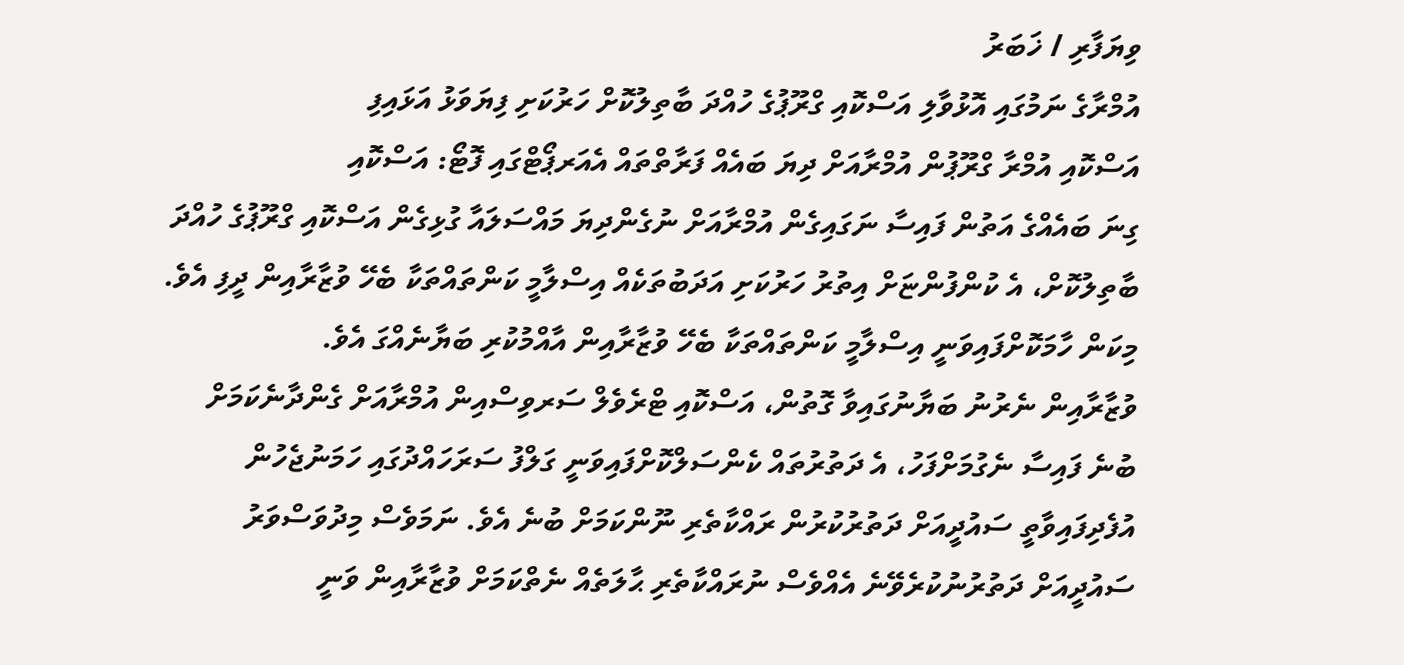ވިޔަފާރި / ޚަބަރު
އުމްރާގެ ނަމުގައި އޮޅުވާލި އަސްކޮއި ގްރޫޕުގެ ހުއްދަ ބާތިލުކޮށް ހަރުކަށި ފިޔަވަޅު އަޅައިފި
އަސްކޮއި އުމްރާ ގްރޫޕުން އުމްރާއަށް ދިޔަ ބައެއް ފަރާތްތައް އެއަރޕޯޓްގައި ފޮޓޯ: އަސްކޮއި
ގިނަ ބައެއްގެ އަތުން ފައިސާ ނަގައިގެން އުމްރާއަށް ނުގެންދިޔަ މައްސަލައާ ގުޅިގެން އަސްކޮއި ގްރޫޕުގެ ހުއްދަ ބާތިލުކޮށް، އެ ކުންފުންޏަށް އިތުރު ހަރުކަށި އަދަބުތަކެއް އިސްލާމީ ކަންތައްތަކާ ބެހޭ ވުޒާރާއިން ދީފި އެވެ. މިކަން ހާމަކޮށްފައިވަނީ އިސްލާމީ ކަންތައްތަކާ ބެހޭ ވުޒާރާއިން އާއްމުކުރި ބަޔާނެއްގަ އެވެ.
ވުޒާރާއިން ނެރުނު ބަޔާނުގައިވާ ގޮތުން، އަސްކޮއި ޓްރެވެލް ސަރވިސްއިން އުމްރާއަށް ގެންދާނެކަމަށް ބުނެ ފައިސާ ނެގުމަށްފަހު، އެ ދަތުރުތައް ކެންސަލްކޮށްފައިވަނީ ގަލްފު ސަރަހައްދުގައި ހަމަނުޖެހުން އުފެދިފައިވާތީ ސައުދީއަށް ދަތުރުކުރުން ރައްކާތެރި ނޫންކަމަށް ބުނެ އެވެ. ނަމަވެސް މިދުވަސްވަރު ސައުދީއަށް ދަތުރުނުކުރެވޭނެ އެއްވެސް ނުރައްކާތެރި ޙާލަތެއް ނެތްކަމަށް ވުޒާރާއިން ވަނީ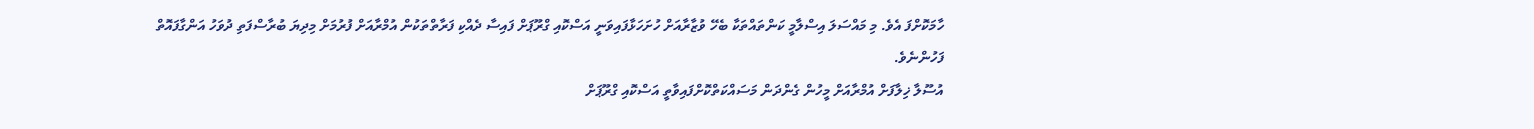ހާމަކޮށްފަ އެވެ. މި މައްސަލަ އިސްލާމީ ކަންތައްތަކާ ބެހޭ ވުޒާރާއަށް ހުށަހަޅާފައިވަނީ އަސްކޮއި ގްރޫޕަށް ފައިސާ ދެއްކި ފަރާތްތަކުން އުމްރާއަށް ފުރުމަށް މިދިޔަ ބުރާސްފަތި ދުވަހު އަންގާފައޮތް ފަހުންނެވެ.
އުސޫލާ ޚިލާފަށް އުމްރާއަށް މީހުން ގެންދަން މަސައްކަތްކޮށްފައިވާތީ އަސްކޮއި ގްރޫޕަށް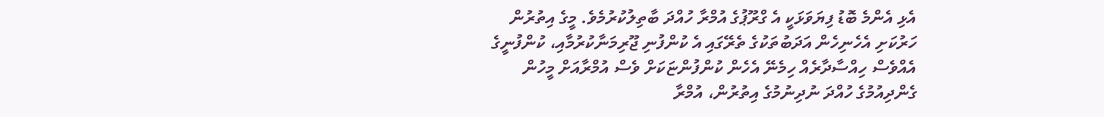އެޅި އެންމެ ބޮޑު ފިޔަވަޅަކީ އެ ގްރޫޕުގެ އުމްރާ ހުއްދަ ބާތިލުކުރުމެވެ. މީގެ އިތުރުން ހަރުކަށި އެހެނިހެން އަދަބުތަކުގެ ތެރޭގައި އެ ކުންފުނި ޖޫރިމަނާކުރުމާއި، ކުންފުނީގެ އެއްވެސް ހިއްސާދާރެއް ހިމެނޭ އެހެން ކުންފުންޏަކަށް ވެސް އުމްރާއަށް މީހުން ގެންދިއުމުގެ ހުއްދަ ނުދިނުމުގެ އިތުރުން، އުމްރާ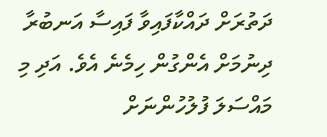ދަތުރަށް ދައްކާފައިވާ ފައިސާ އަނބުރާ ދިނުމަށް އެންގުން ހިމެނެ އެވެ. އަދި މި މައްސަލަ ފުލުހުންނަށް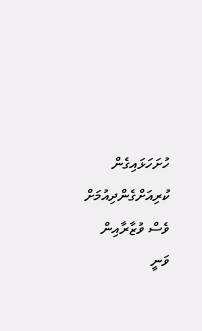ހުށަހަޅައިގެން ކުރިއަށްގެންދިއުމަށް ވެސް ވުޒާރާއިން ވަނީ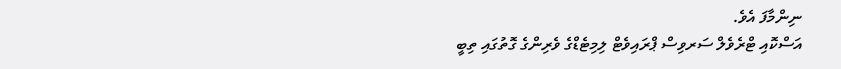ނިންމާފަ އެވެ.
އަސްކޮއި ޓްރެވެލް ސަރވިސް ޕްރައިވެޓް ލިމިޓެޑްގެ ވެރިންގެ ގޮތުގައި ތިބީ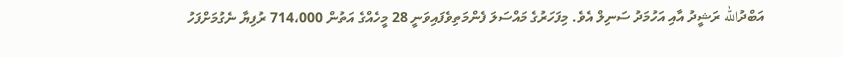އަބްދުالله ރަޝީދު އާއި އަހުމަދު ސަނިލް އެވެ. މިފަހަރުގެ މައްސަލަ ފެންމަތިވެފައިވަނީ 28 މީހެއްގެ އަތުން 714،000 ރުފިޔާ ނެގުމަށްފަހު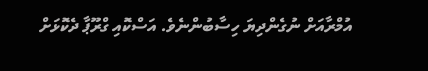އުމްރާއަށް ނުގެންދިޔަ ހިސާބުންނެވެ. އަސްކޮއި ގްރޫޕާ ދެކޮޅަށް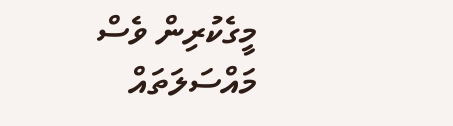މީގެކުރިން ވެސް މައްސަލަތައް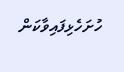ހުށަހެޅިފައިވާކަން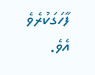ފާހަގަކުރެވެ އެވެ.